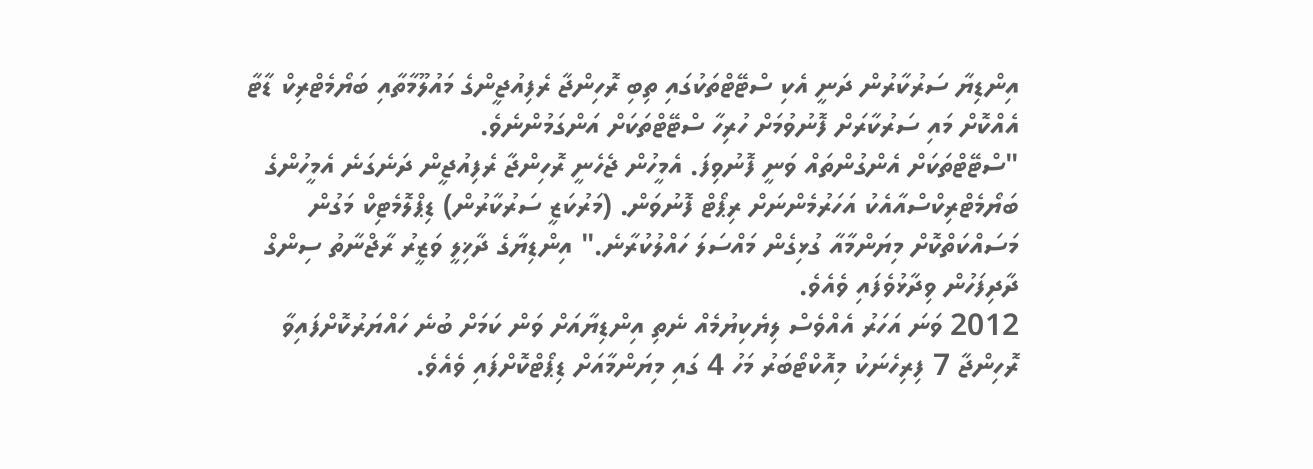އިންޑިޔާ ސަރުކާރުން ދަނީ އެކި ސްޓޭޓްތަކުގައި ތިބި ރޮހިންޖާ ރެފިއުޖީންގެ މައުލޫމާތާއި ބަޔޯމެޓްރިކް ޑާޓާ އެއްކޮށް މައި ސަރުކާރަށް ފޮނުވުމަށް ހުރިހާ ސްޓޭޓްތަކަށް އަންގަމުންނެވެ.
"ސްޓޭޓްތަކަށް އެންގުންތައް ވަނީ ފޮނުވިފަ. އެމީހުން ޖެހެނީ ރޮހިންޖާ ރެފިއުޖީން ދަނެގަނެ އެމީހުންގެ ބަޔޯމެޓްރިކްސްއާއެކު އަހަރުމެންނަށް ރިޕޯޓް ފޮނުވަން. (މަރުކަޒީ ސަރުކާރުން) ޑިޕްލޮމެޓިކް މަގުން މަސައްކަތްކޮށް މިޔަންމާއާ ގުޅިގެން މައްސަލަ ހައްލުކުރާނެ." އިންޑިޔާގެ ދާޚިލީ ވަޒީރު ރާޖްނާތު ސިންގް ދާދިފަހުން ވިދާޅުވެފައި ވެއެވެ.
2012 ވަނަ އަހަރު އެއްވެސް ލިޔެކިޔުމެއް ނެތި އިންޑިޔާއަށް ވަން ކަމަށް ބުނެ ހައްޔަރުކޮށްފައިވާ ރޮހިންޖާ 7 ފިރިހެނަކު މިއޮކްޓޯބަރު މަހު 4 ގައި މިޔަންމާއަށް ޑިޕޯޓްކޮށްފައި ވެއެވެ.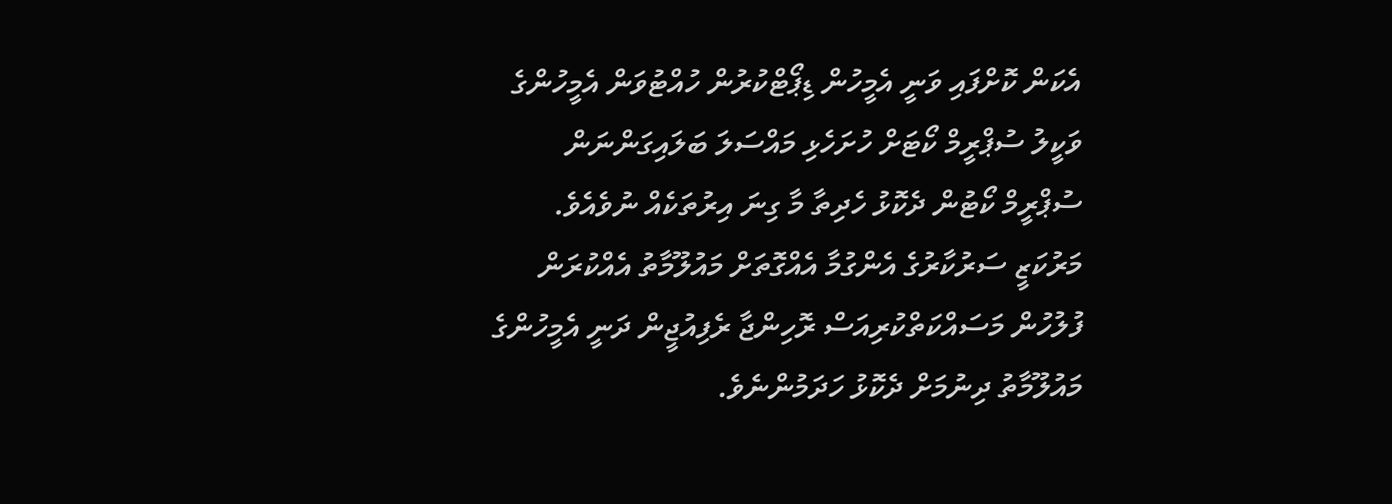އެކަން ކޮށްފައި ވަނީ އެމީހުން ޑިޕޯޓްކުރުން ހުއްޓުވަން އެމީހުންގެ ވަކީލު ސުޕްރީމް ކޯޓަށް ހުށަހެޅި މައްސަލަ ބަލައިގަންނަން ސުޕްރީމް ކޯޓުން ދެކޮޅު ހެދިތާ މާ ގިނަ އިރުތަކެއް ނުވެއެވެ.
މަރުކަޒީ ސަރުކާރުގެ އެންގުމާ އެއްގޮތަށް މައުލޫމާތު އެއްކުރަން ފުލުހުން މަސައްކަތްކުރިއަސް ރޮހިންޖާ ރެފިއުޖީން ދަނީ އެމީހުންގެ މައުލޫމާތު ދިނުމަށް ދެކޮޅު ހަދަމުންނެވެ.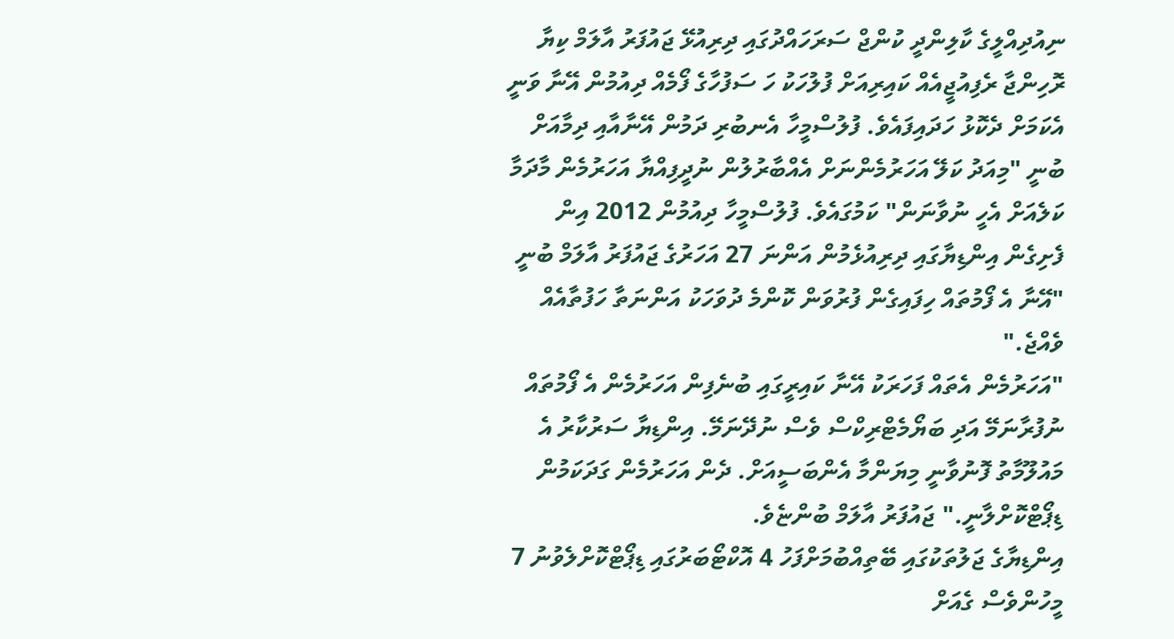ނިއުދިއްލީގެ ކާލިންދީ ކުންޖް ސަރަހައްދުގައި ދިރިއުޅޭ ޖައުފަރު އާލަމް ކިޔާ ރޮހިންޖާ ރެފިއުޖީއެއް ކައިރިއަށް ފުލުހަކު ހަ ސަފުހާގެ ފޯމެއް ދިއުމުން އޭނާ ވަނީ އެކަމަށް ދެކޮޅު ހަދައިފައެވެ. ފުލުސްމީހާ އެނބުރި ދަމުން އޭނާއާއި ދިމާއަށް ބުނީ "މިއަދު ކަލޭ އަހަރުމެންނަށް އެއްބާރުލުން ނުދީފިއްޔާ އަހަރުމެން މާދަމާ ކަލެއަށް އެހީ ނުވާނަން" ކަމުގައެވެ. ފުލުސްމީހާ ދިއުމުން 2012 އިން ފެށިގެން އިންޑިޔާގައި ދިރިއުޅެމުން އަންނަ 27 އަހަރުގެ ޖައުފަރު އާލަމް ބުނީ "އޭނާ އެ ފޯމުތައް ހިފައިގެން ފުރުވަން ކޮންމެ ދުވަހަކު އަންނަތާ ހަފުތާއެއް ވެއްޖެ."
"އަހަރުމެން އެތައް ފަހަރަކު އޭނާ ކައިރީގައި ބުނެފިން އަހަރުމެން އެ ފޯމުތައް ނުފުރާނަމޭ އަދި ބަޔޯމެޓްރިކްސް ވެސް ނުދޭނަމޭ. އިންޑިޔާ ސަރުކާރު އެ މައުލޫމާތު ފޮނުވާނީ މިޔަންމާ އެންބަސީއަށް. ދެން އަހަރުމެން ގަދަކަމުން ޑިޕޯޓްކޮށްލާނީ." ޖައުފަރު އާލަމް ބުންޏެވެ.
އިންޑިޔާގެ ޖަލުތަކުގައި ބޭތިއްބުމަށްފަހު 4 އޮކްޓޯބަރުގައި ޑިޕޯޓްކޮށްލެވުނު 7 މީހުންވެސް ގެއަށް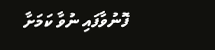ފޮނުވާފައި ނުވާ ކަމަށާ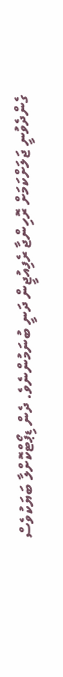ގެންދެވުނީ ޖަލަށްކަމަށް ރޮހިންޖާ ރެފިއުޖީން ދަނީ ބުނަމުންނެވެ. ދެން ޑިޕޯޓްކޮށްލާ ބަޔަކުވެސް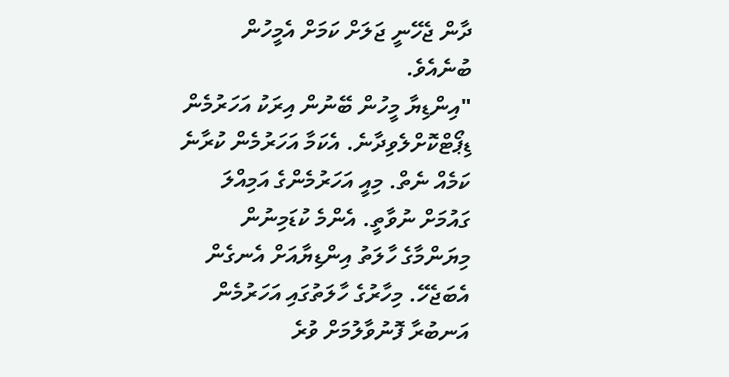ދާން ޖެހޭނީ ޖަލަށް ކަމަށް އެމީހުން ބުނެއެވެ.
"އިންޑިޔާ މީހުން ބޭނުން އިރަކު އަހަރުމެން ޑިޕޯޓްކޮށްލެވިދާނެ. އެކަމާ އަހަރުމެން ކުރާނެ ކަމެއް ނެތް. މިއީ އަހަރުމެންގެ އަމިއްލަ ގައުމަށް ނުވާތީ. އެންމެ ކުޑަމިނުން މިޔަންމާގެ ހާލަތު އިންޑިޔާއަށް އެނގެން އެބަޖެހޭ. މިހާރުގެ ހާލަތުގައި އަހަރުމެން އަނބުރާ ފޮނުވާލުމަށް ވުރެ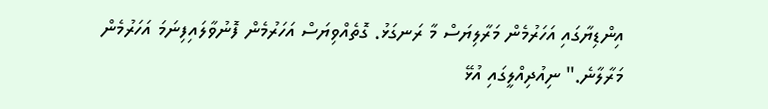އިންޑިޔާގައި އަހަރުމެން މަރާލިޔަސް މާ ރަނގަޅު. ގޮތެއްވިޔަސް އަހަރުމެން ފޮނުވާލައިފިނަމަ އަހަރުމެން މަރާލާނެ." ނިއުދިއްލީގައި އުޅޭ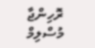ރޮހިންޖާ މުސްލިމް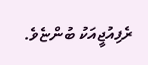ރެފިއުޖީއަކު ބުންޏެވެ.